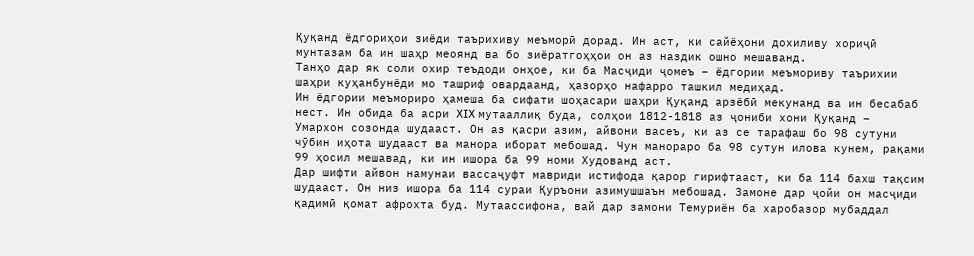Қуқанд ёдгориҳои зиёди таърихиву меъморӣ дорад. Ин аст, ки сайёҳони дохиливу хориҷӣ мунтазам ба ин шаҳр меоянд ва бо зиёратгоҳҳои он аз наздик ошно мешаванд.
Танҳо дар як соли охир теъдоди онҳое, ки ба Масҷиди ҷомеъ – ёдгории меъмориву таърихии шаҳри куҳанбунёди мо ташриф овардаанд, ҳазорҳо нафарро ташкил медиҳад.
Ин ёдгории меъмориро ҳамеша ба сифати шоҳасари шаҳри Қуқанд арзёбӣ мекунанд ва ин бесабаб нест. Ин обида ба асри XIX мутааллиқ буда, солҳои 1812-1818 аз ҷониби хони Қуқанд – Умархон созонда шудааст. Он аз қасри азим, айвони васеъ, ки аз се тарафаш бо 98 сутуни чӯбин иҳота шудааст ва манора иборат мебошад. Чун манораро ба 98 сутун илова кунем, рақами 99 ҳосил мешавад, ки ин ишора ба 99 номи Худованд аст.
Дар шифти айвон намунаи вассаҷуфт мавриди истифода қарор гирифтааст, ки ба 114 бахш тақсим шудааст. Он низ ишора ба 114 сураи Қуръони азимушшаън мебошад. Замоне дар ҷойи он масҷиди қадимӣ қомат афрохта буд. Мутаассифона, вай дар замони Темуриён ба харобазор мубаддал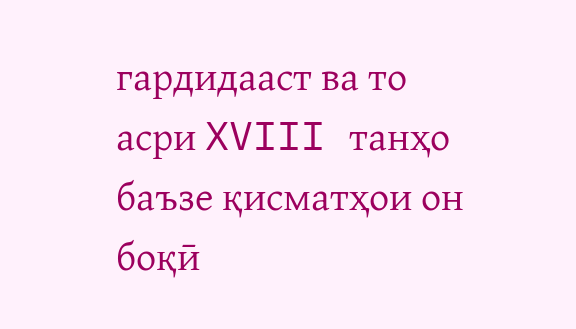гардидааст ва то асри XVIII танҳо баъзе қисматҳои он боқӣ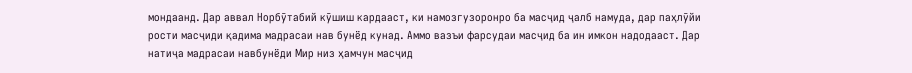мондаанд. Дар аввал Норбӯтабий кӯшиш кардааст, ки намозгузоронро ба масҷид ҷалб намуда, дар паҳлӯйи рости масҷиди қадима мадрасаи нав бунёд кунад. Аммо вазъи фарсудаи масҷид ба ин имкон надодааст. Дар натиҷа мадрасаи навбунёди Мир низ ҳамчун масҷид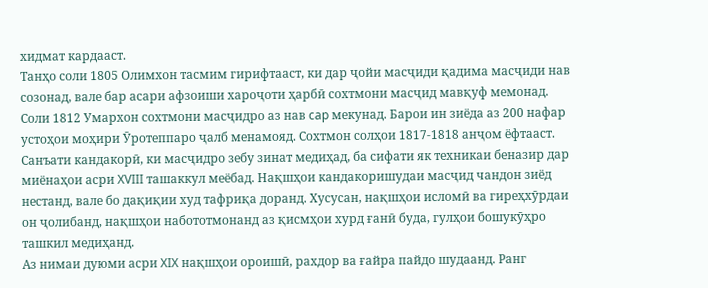хидмат кардааст.
Танҳо соли 1805 Олимхон тасмим гирифтааст, ки дар ҷойи масҷиди қадима масҷиди нав созонад, вале бар асари афзоиши хароҷоти ҳарбӣ сохтмони масҷид мавқуф мемонад. Соли 1812 Умархон сохтмони масҷидро аз нав cap мекунад. Барои ин зиёда аз 200 нафар устоҳои моҳири Ӯротеппаро ҷалб менамояд. Сохтмон солҳои 1817-1818 анҷом ёфтааст.
Санъати кандакорӣ, ки масҷидро зебу зинат медиҳад, ба сифати як техникаи беназир дар миёнаҳои асри XVIII ташаккул меёбад. Нақшҳои кандакоришудаи масҷид чандон зиёд нестанд, вале бо дақиқии худ тафриқа доранд. Хусусан, нақшҳои исломӣ ва гиреҳхӯрдаи он ҷолибанд, нақшҳои набототмонанд аз қисмҳои хурд ғанӣ буда, гулҳои бошукӯҳро ташкил медиҳанд.
Аз нимаи дуюми асри XIX нақшҳои ороишӣ, рахдор ва ғайра пайдо шудаанд. Ранг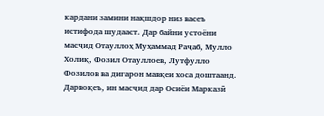кардани замини нақшдор низ васеъ истифода шудааст. Дар байни устоёни масҷид Отауллоҳ Муҳаммад Раҷаб, Мулло Холиқ, Фозил Отауллоев, Лутфулло Фозилов ва дигарон мавқеи хоса доштаанд.
Дарвоқеъ, ин масҷид дар Осиёи Марказӣ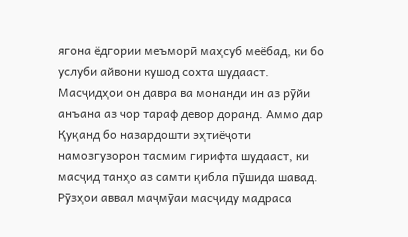ягона ёдгории меъморӣ маҳсуб меёбад, ки бо услуби айвони кушод сохта шудааст. Масҷидҳои он давра ва монанди ин аз рӯйи анъана аз чор тараф девор доранд. Аммо дар Қуқанд бо назардошти эҳтиёҷоти намозгузорон тасмим гирифта шудааст, ки масҷид танҳо аз самти қибла пӯшида шавад. Рӯзҳои аввал маҷмӯаи масҷиду мадраса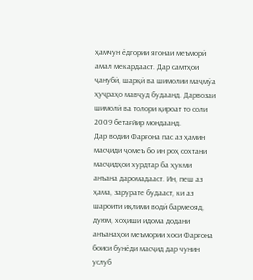ҳамчун ёдгории ягонаи меъморӣ амал мекардааст. Дар самтҳои ҷанубӣ, шарқӣ ва шимолии маҷмӯа ҳуҷраҳо мавҷуд будаанд. Дарвозаи шимолӣ ва толори қироат то соли 2009 бетағйир мондаанд.
Дар водии Фарғона пас аз ҳамин масҷиди ҷомеъ бо ин роҳ сохтани масҷидҳои хурдтар ба ҳукми анъана даромадааст. Ин, пеш аз ҳама, зарурате будааст, ки аз шароити иқлими водӣ бармеояд, дуюм, хоҳиши идома додани анъанаҳои меъмории хоси Фарғона боиси бунёди масҷид дар чунин услуб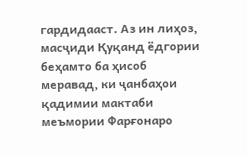гардидааст. Аз ин лиҳоз, масҷиди Қуқанд ёдгории беҳамто ба ҳисоб меравад, ки ҷанбаҳои қадимии мактаби меъмории Фарғонаро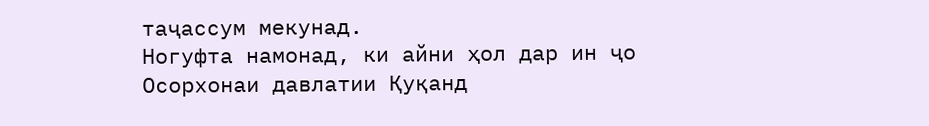таҷассум мекунад.
Ногуфта намонад, ки айни ҳол дар ин ҷо Осорхонаи давлатии Қуқанд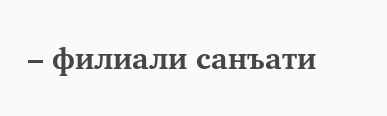– филиали санъати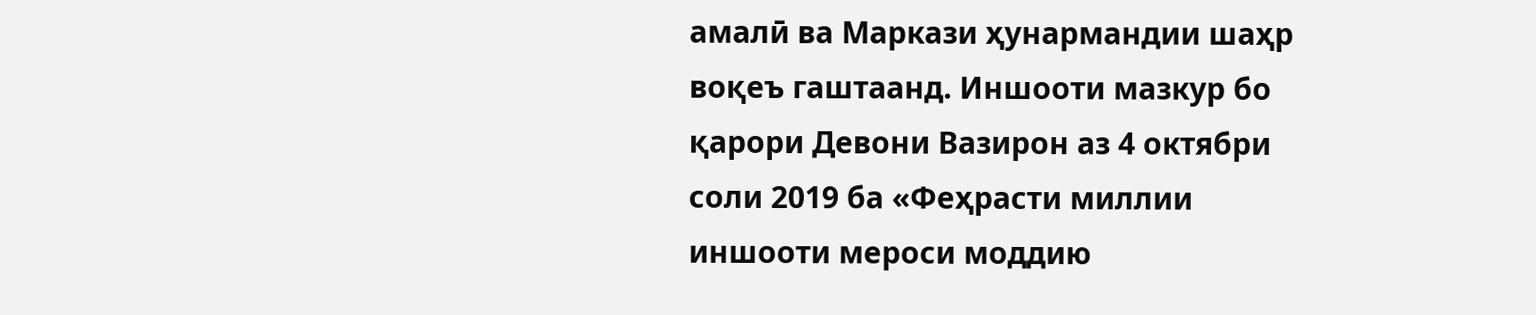амалӣ ва Маркази ҳунармандии шаҳр воқеъ гаштаанд. Иншооти мазкур бо қарори Девони Вазирон аз 4 октябри соли 2019 ба «Феҳрасти миллии иншооти мероси моддию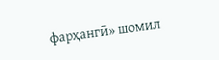фарҳангӣ» шомил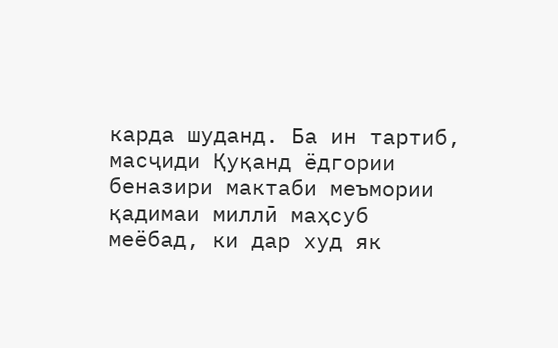карда шуданд. Ба ин тартиб, масҷиди Қуқанд ёдгории беназири мактаби меъмории қадимаи миллӣ маҳсуб меёбад, ки дар худ як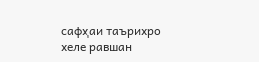сафҳаи таърихро хеле равшан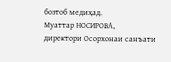бозтоб медиҳад.
Муаттар НОСИРОВА,
директори Осорхонаи санъати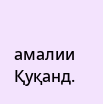амалии Қуқанд.